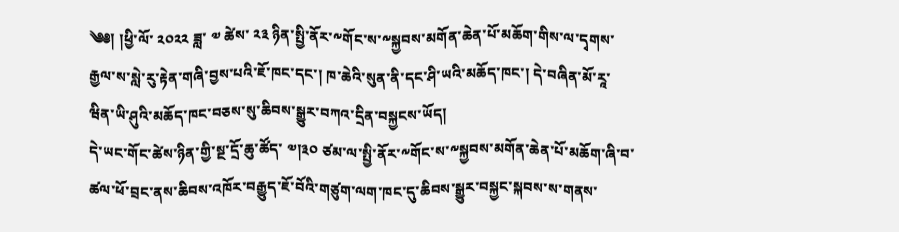༄༅། །ཕྱི་ལོ་ ༢༠༢༢ ཟླ་ ༧ ཚེས་ ༢༣ ཉིན་སྤྱི་ནོར་༸གོང་ས་༸སྐྱབས་མགོན་ཆེན་པོ་མཆོག་གིས་ལ་དྭགས་རྒྱལ་ས་སླེ་རུ་རྟེན་གཞི་བྱས་པའི་ཇོ་ཁང་དང་། ཁ་ཆེའི་སུན་ནི་དང་ཤི་ཡའི་མཆོད་ཁང་། དེ་བཞིན་མོ་རཱ་ཝིན་ཡི་ཤུའི་མཆོད་ཁང་བཅས་སུ་ཆིབས་སྒྱུར་བཀའ་དྲིན་བསྐྱངས་ཡོད།
དེ་ཡང་གོང་ཚེས་ཉིན་གྱི་སྔ་དྲོ་ཆུ་ཚོད་ ༧།༣༠ ཙམ་ལ་སྤྱི་ནོར་༸གོང་ས་༸སྐྱབས་མགོན་ཆེན་པོ་མཆོག་ཞི་བ་ཚལ་ཕོ་བྲང་ནས་ཆིབས་འཁོར་བརྒྱུད་ཇོ་བོའི་གཙུག་ལག་ཁང་དུ་ཆིབས་སྒྱུར་བསྐྱང་སྐབས་ས་གནས་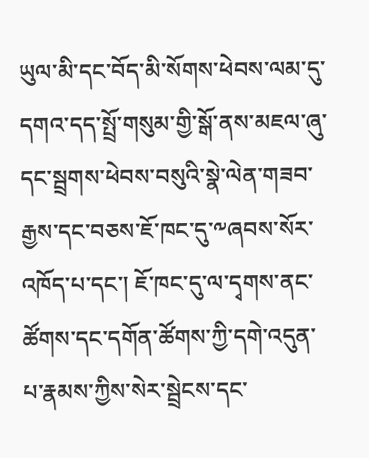ཡུལ་མི་དང་བོད་མི་སོགས་ཕེབས་ལམ་དུ་དགའ་དད་སྤྲོ་གསུམ་གྱི་སྒོ་ནས་མཇལ་ཞུ་དང་སྦྲགས་ཕེབས་བསུའི་སྣེ་ལེན་གཟབ་རྒྱས་དང་བཅས་ཇོ་ཁང་དུ་༸ཞབས་སོར་འཁོད་པ་དང་། ཇོ་ཁང་དུ་ལ་དྭགས་ནང་ཚོགས་དང་དགོན་ཚོགས་ཀྱི་དགེ་འདུན་པ་རྣམས་ཀྱིས་སེར་སྦྲེངས་དང་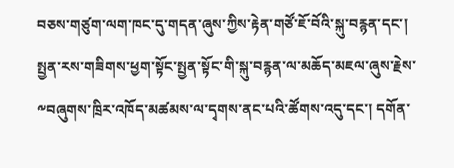བཅས་གཙུག་ལག་ཁང་དུ་གདན་ཞུས་ཀྱིས་རྟེན་གཙོ་ཇོ་བོའི་སྐུ་བརྙན་དང་། སྤྱན་རས་གཟིགས་ཕྱག་སྟོང་སྤྱན་སྟོང་གི་སྐུ་བརྙན་ལ་མཆོད་མཇལ་ཞུས་རྗེས་༸བཞུགས་ཁྲིར་འཁོད་མཚམས་ལ་དྭགས་ནང་པའི་ཚོགས་འདུ་དང་། དགོན་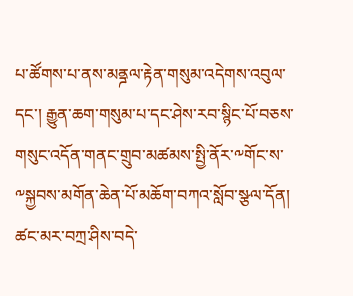པ་ཚོགས་པ་ནས་མནྜལ་རྟེན་གསུམ་འདེགས་འབུལ་དང་། རྒྱུན་ཆག་གསུམ་པ་དང་ཤེས་རབ་སྙིང་པོ་བཅས་གསུང་འདོན་གནང་གྲུབ་མཚམས་སྤྱི་ནོར་༸གོང་ས་༸སྐྱབས་མགོན་ཆེན་པོ་མཆོག་བཀའ་སློབ་སྩལ་དོན། ཚང་མར་བཀྲ་ཤིས་བདེ་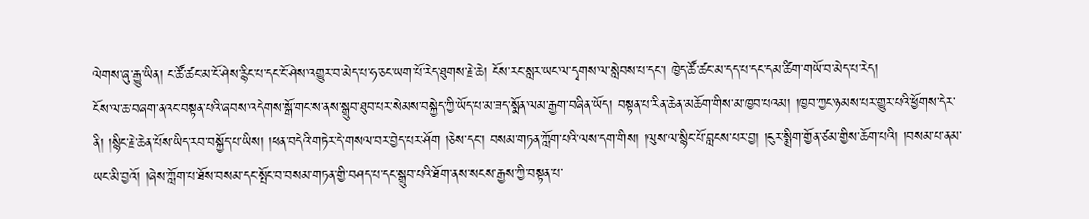ལེགས་ཞུ་རྒྱུ་ཡིན། ང་ཚོ་ཚང་མ་ངོ་ཤེས་རྙིང་པ་དང་ངོ་ཤེས་འགྱུར་བ་མེད་པ་ཧ་ཅང་ཡག་པོ་རེད་ཐུགས་རྗེ་ཆེ། ངོས་རང་སླར་ཡང་ལ་དྭགས་ལ་སླེབས་པ་དང་། ཁྱེད་ཚོ་ཚང་མ་དད་པ་དང་དམ་ཚིག་གཡོ་བ་མེད་པ་རེད།
ངོས་ལ་ཆ་བཞག་ནའང་བསྟན་པའི་ཞབས་འདེགས་སྒོ་གང་ས་ནས་སྒྲུབ་ཐུབ་པར་སེམས་བསྐྱེད་ཀྱི་ཡོད་པ་མ་ཟད་སྨོན་ལམ་རྒྱག་བཞིན་ཡོད། བསྟན་པ་རིན་ཆེན་མཆོག་གིས་མ་ཁྱབ་པའམ། །ཁྱབ་ཀྱང་ཉམས་པར་གྱུར་པའི་ཕྱོགས་དེར་ནི། །སྙིང་རྗེ་ཆེན་པོས་ཡིད་རབ་བསྐྱོད་པ་ཡིས། །ཕན་བདེའི་གཏེར་དེ་གསལ་བར་བྱེད་པར་ཤོག །ཅེས་དང་། བསམ་གཏན་ཀློག་པའི་ལས་དག་གིས། །ལུས་ལ་སྙིང་པོ་བླངས་པར་བྱ། །ངུར་སྨྲིག་གྱོན་ཙམ་གྱིས་ཆོག་པའི། །བསམ་པ་ནམ་ཡང་མི་བྱའོ། །ཞེས་ཀློག་པ་ཐོས་བསམ་དང་སྤོང་བ་བསམ་གཏན་གྱི་བཤད་པ་དང་སྒྲུབ་པའི་ཐོག་ནས་སངས་རྒྱས་ཀྱི་བསྟན་པ་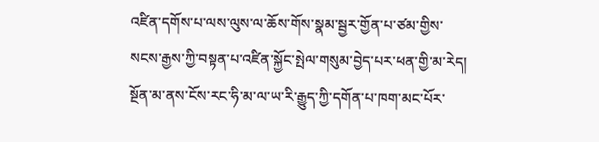འཛིན་དགོས་པ་ལས་ལུས་ལ་ཆོས་གོས་སྣམ་སྦྱར་གྱོན་པ་ཙམ་གྱིས་སངས་རྒྱས་ཀྱི་བསྟན་པ་འཛིན་སྐྱོང་སྤེལ་གསུམ་བྱེད་པར་ཕན་གྱི་མ་རེད། སྔོན་མ་ནས་ངོས་རང་ཧི་མ་ལ་ཡ་རི་རྒྱུད་ཀྱི་དགོན་པ་ཁག་མང་པོར་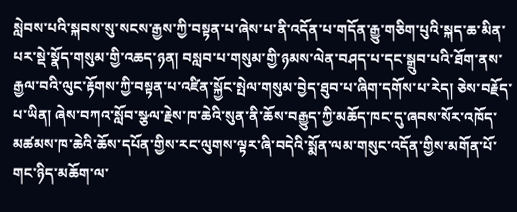སླེབས་པའི་སྐབས་སུ་སངས་རྒྱས་ཀྱི་བསྟན་པ་ཞེས་པ་ནི་འདོན་པ་གདོན་རྒྱུ་གཅིག་པུའི་སྐད་ཆ་མིན་པར་སྡེ་སྣོད་གསུམ་གྱི་འཆད་ཉན། བསླབ་པ་གསུམ་གྱི་ཉམས་ལེན་བཤད་པ་དང་སྒྲུབ་པའི་ཐོག་ནས་རྒྱལ་བའི་ལུང་རྟོགས་ཀྱི་བསྟན་པ་འཛིན་སྐྱོང་སྤེལ་གསུམ་བྱེད་ཐུབ་པ་ཞིག་དགོས་པ་རེད། ཅེས་བརྗོད་པ་ཡིན། ཞེས་བཀའ་སློབ་སྩལ་རྗེས་ཁ་ཆེའི་སུན་ནི་ཆོས་བརྒྱུད་ཀྱི་མཆོད་ཁང་དུ་ཞབས་སོར་འཁོད་མཚམས་ཁ་ཆེའི་ཆོས་དཔོན་གྱིས་རང་ལུགས་ལྟར་ཞི་བདེའི་སྨོན་ལམ་གསུང་འདོན་གྱིས་མགོན་པོ་གང་ཉིད་མཆོག་ལ་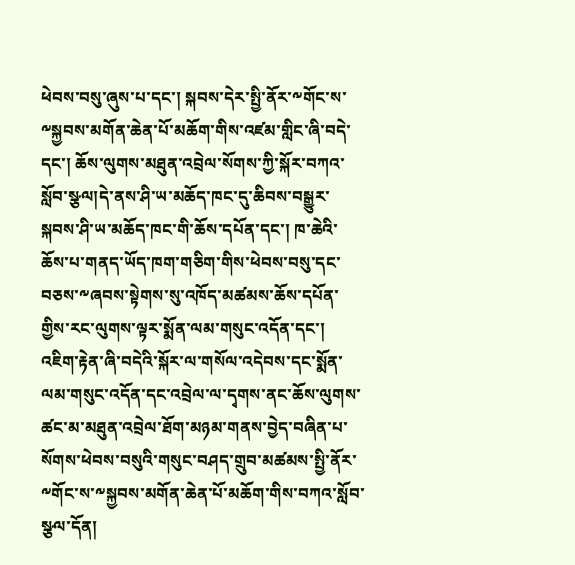ཕེབས་བསུ་ཞུས་པ་དང་། སྐབས་དེར་སྤྱི་ནོར་༸གོང་ས་༸སྐྱབས་མགོན་ཆེན་པོ་མཆོག་གིས་འཛམ་གླིང་ཞི་བདེ་དང་། ཆོས་ལུགས་མཐུན་འབྲེལ་སོགས་ཀྱི་སྐོར་བཀའ་སློབ་སྩལ།དེ་ནས་ཤི་ཡ་མཆོད་ཁང་དུ་ཆིབས་བསྒྱུར་སྐབས་ཤི་ཡ་མཆོད་ཁང་གི་ཆོས་དཔོན་དང་། ཁ་ཆེའི་ཆོས་པ་གནད་ཡོད་ཁག་གཅིག་གིས་ཕེབས་བསུ་དང་བཅས་༸ཞབས་སྟེགས་སུ་འཁོད་མཚམས་ཆོས་དཔོན་གྱིས་རང་ལུགས་ལྟར་སྨོན་ལམ་གསུང་འདོན་དང་། འཇིག་རྟེན་ཞི་བདེའི་སྐོར་ལ་གསོལ་འདེབས་དང་སྨོན་ལམ་གསུང་འདོན་དང་འབྲེལ་ལ་དྭགས་ནང་ཆོས་ལུགས་ཚང་མ་མཐུན་འབྲེལ་ཐོག་མཉམ་གནས་བྱེད་བཞིན་པ་སོགས་ཕེབས་བསུའི་གསུང་བཤད་གྲུབ་མཚམས་སྤྱི་ནོར་༸གོང་ས་༸སྐྱབས་མགོན་ཆེན་པོ་མཆོག་གིས་བཀའ་སློབ་སྩལ་དོན།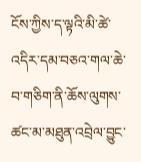ངོས་ཀྱིས་ད་ལྟའི་མི་ཚེ་འདིར་དམ་བཅའ་གལ་ཆེ་བ་གཅིག་ནི་ཆོས་ལུགས་ཚང་མ་མཐུན་འབྲེལ་བྱུང་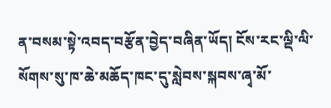ན་བསམ་སྟེ་འབད་བརྩོན་བྱེད་བཞིན་ཡོད། ངོས་རང་ལྡི་ལི་སོགས་སུ་ཁ་ཆེ་མཆོད་ཁང་དུ་སླེབས་སྐབས་ཞྭ་མོ་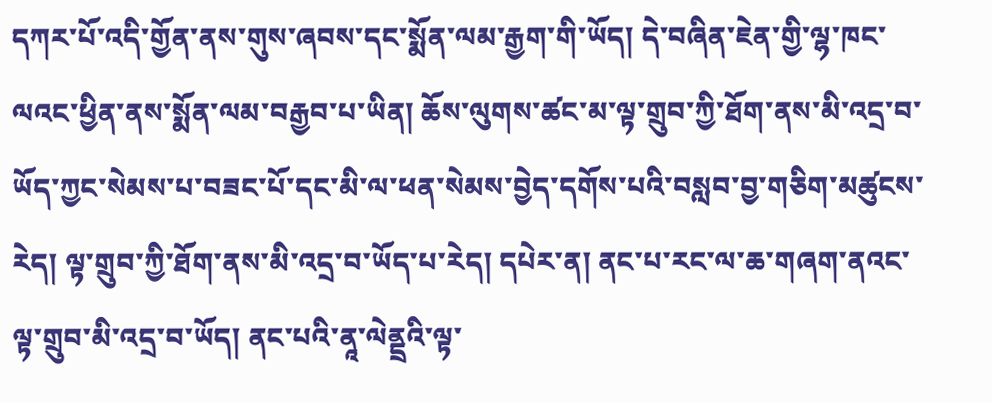དཀར་པོ་འདི་གྱོན་ནས་གུས་ཞབས་དང་སྨོན་ལམ་རྒྱག་གི་ཡོད། དེ་བཞིན་ཇེན་གྱི་ལྷ་ཁང་ལའང་ཕྱིན་ནས་སྨོན་ལམ་བརྒྱབ་པ་ཡིན། ཆོས་ལུགས་ཚང་མ་ལྟ་གྲུབ་ཀྱི་ཐོག་ནས་མི་འདྲ་བ་ཡོད་ཀྱང་སེམས་པ་བཟང་པོ་དང་མི་ལ་ཕན་སེམས་བྱེད་དགོས་པའི་བསླབ་བྱ་གཅིག་མཚུངས་རེད། ལྟ་གྲུབ་ཀྱི་ཐོག་ནས་མི་འདྲ་བ་ཡོད་པ་རེད། དཔེར་ན། ནང་པ་རང་ལ་ཆ་གཞག་ནའང་ལྟ་གྲུབ་མི་འདྲ་བ་ཡོད། ནང་པའི་ནཱ་ལེནྡྲའི་ལྟ་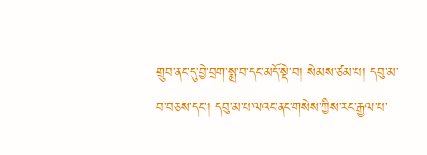གྲུབ་ནང་དུ་བྱེ་བྲག་སྨྲ་བ་དང་མདོ་སྡེ་བ། སེམས་ཙམ་པ། དབུ་མ་བ་བཅས་དང་། དབུ་མ་པ་ལའང་ནང་གསེས་ཀྱིས་རང་རྒྱལ་པ་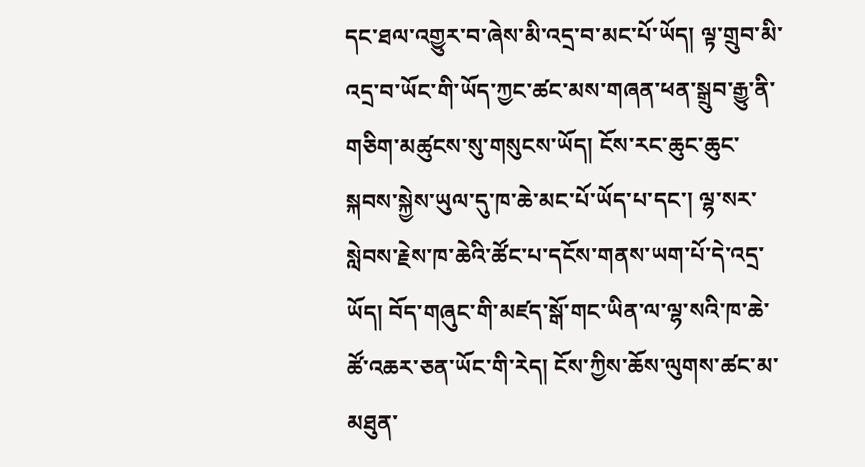དང་ཐལ་འགྱུར་བ་ཞེས་མི་འདྲ་བ་མང་པོ་ཡོད། ལྟ་གྲུབ་མི་འདྲ་བ་ཡོང་གི་ཡོད་ཀྱང་ཚང་མས་གཞན་ཕན་སྒྲུབ་རྒྱུ་ནི་གཅིག་མཚུངས་སུ་གསུངས་ཡོད། ངོས་རང་ཆུང་ཆུང་སྐབས་སྐྱེས་ཡུལ་དུ་ཁ་ཆེ་མང་པོ་ཡོད་པ་དང་། ལྷ་སར་སླེབས་རྗེས་ཁ་ཆེའི་ཚོང་པ་དངོས་གནས་ཡག་པོ་དེ་འདྲ་ཡོད། བོད་གཞུང་གི་མཛད་སྒོ་གང་ཡིན་ལ་ལྷ་སའི་ཁ་ཆེ་ཚོ་འཆར་ཅན་ཡོང་གི་རེད། ངོས་ཀྱིས་ཆོས་ལུགས་ཚང་མ་མཐུན་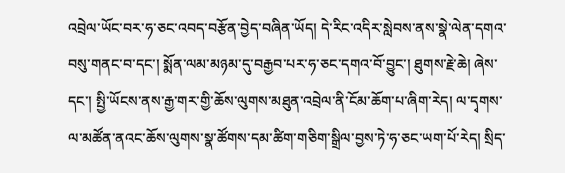འབྲེལ་ཡོང་བར་ཧ་ཅང་འབད་བརྩོན་བྱེད་བཞིན་ཡོད། དེ་རིང་འདིར་སླེབས་ནས་སྣེ་ལེན་དགའ་བསུ་གནང་བ་དང་། སྨོན་ལམ་མཉམ་དུ་བརྒྱབ་པར་ཧ་ཅང་དགའ་བོ་བྱུང་། ཐུགས་རྗེ་ཆེ། ཞེས་དང་། སྤྱི་ཡོངས་ནས་རྒྱ་གར་གྱི་ཆོས་ལུགས་མཐུན་འབྲེལ་ནི་ངོམ་ཆོག་པ་ཞིག་རེད། ལ་དྭགས་ལ་མཚོན་ནའང་ཆོས་ལུགས་སྣ་ཚོགས་དམ་ཚིག་གཅིག་སྒྲིལ་བྱས་ཏེ་ཧ་ཅང་ཡག་པོ་རེད། སྲིད་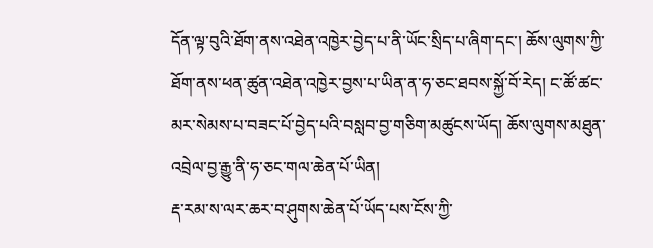དོན་ལྟ་བུའི་ཐོག་ནས་འཐེན་འཁྱེར་བྱེད་པ་ནི་ཡོང་སྲིད་པ་ཞིག་དང་། ཆོས་ལུགས་ཀྱི་ཐོག་ནས་ཕན་ཚུན་འཐེན་འཁྱེར་བྱས་པ་ཡིན་ན་ཧ་ཅང་ཐབས་སྐྱོ་བོ་རེད། ང་ཚོ་ཚང་མར་སེམས་པ་བཟང་པོ་བྱེད་པའི་བསླབ་བྱ་གཅིག་མཚུངས་ཡོད། ཆོས་ལུགས་མཐུན་འབྲེལ་བྱ་རྒྱུ་ནི་ཧ་ཅང་གལ་ཆེན་པོ་ཡིན།
རྡ་རམ་ས་ལར་ཆར་བ་ཤུགས་ཆེན་པོ་ཡོད་པས་ངོས་ཀྱི་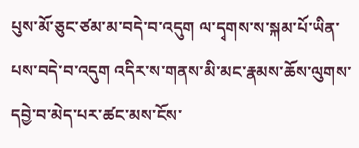པུས་མོ་ཅུང་ཙམ་མ་བདེ་བ་འདུག ལ་དྭགས་ས་སྐམ་པོ་ཡིན་པས་བདེ་བ་འདུག འདིར་ས་གནས་མི་མང་རྣམས་ཆོས་ལུགས་དབྱེ་བ་མེད་པར་ཚང་མས་ངོས་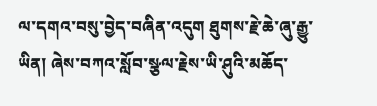ལ་དགའ་བསུ་བྱེད་བཞིན་འདུག ཐུགས་རྗེ་ཆེ་ཞུ་རྒྱུ་ཡིན། ཞེས་བཀའ་སློབ་སྩལ་རྗེས་ཡི་ཤུའི་མཆོད་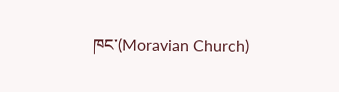ཁང་(Moravian Church)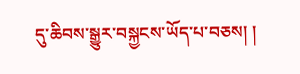དུ་ཆིབས་སྒྱུར་བསྐྱངས་ཡོད་པ་བཅས། །